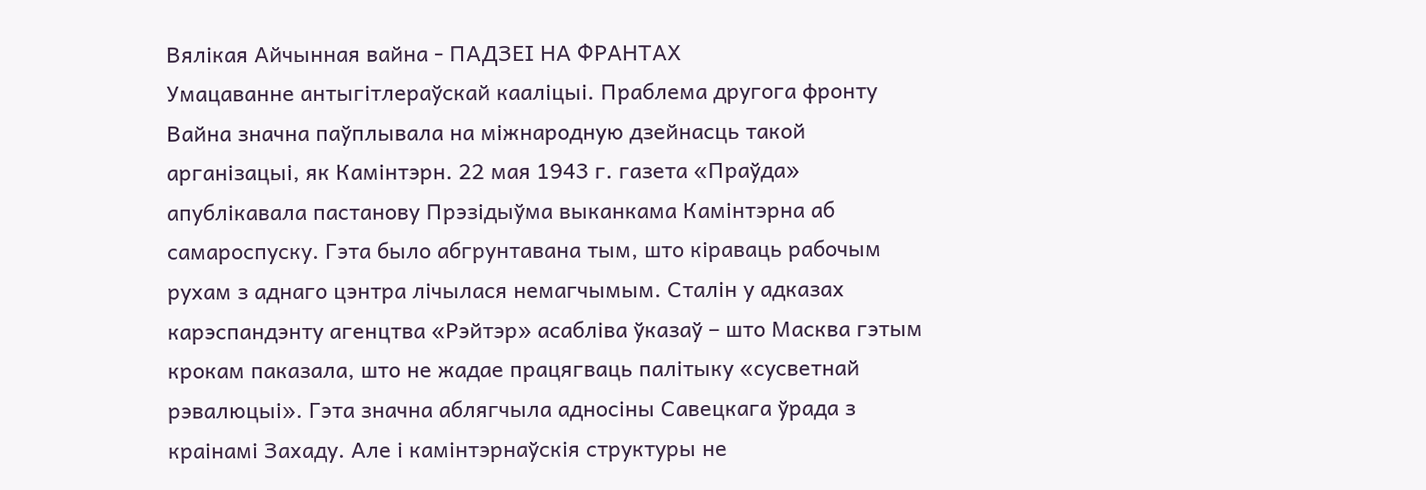Вялікая Айчынная вайна - ПАДЗЕІ НА ФРАНТАХ
Умацаванне антыгітлераўскай кааліцыі. Праблема другога фронту
Вайна значна паўплывала на міжнародную дзейнасць такой арганізацыі, як Камінтэрн. 22 мая 1943 г. газета «Праўда» апублікавала пастанову Прэзідыўма выканкама Камінтэрна аб самароспуску. Гэта было абгрунтавана тым, што кіраваць рабочым рухам з аднаго цэнтра лічылася немагчымым. Сталін у адказах карэспандэнту агенцтва «Рэйтэр» асабліва ўказаў – што Масква гэтым крокам паказала, што не жадае працягваць палітыку «сусветнай рэвалюцыі». Гэта значна аблягчыла адносіны Савецкага ўрада з краінамі Захаду. Але і камінтэрнаўскія структуры не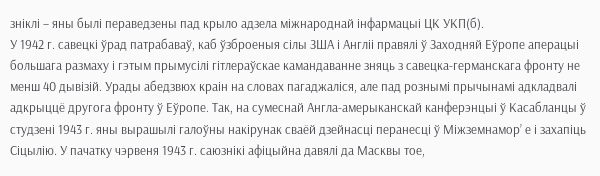зніклі – яны былі пераведзены пад крыло адзела міжнароднай інфармацыі ЦК УКП(б).
У 1942 г. савецкі ўрад патрабаваў, каб ўзброеныя сілы ЗША і Англіі правялі ў Заходняй Еўропе аперацыі большага размаху і гэтым прымусілі гітлераўскае камандаванне зняць з савецка-германскага фронту не менш 40 дывізій. Урады абедзвюх краін на словах пагаджаліся, але пад рознымі прычынамі адкладвалі адкрыццё другога фронту ў Еўропе. Так, на сумеснай Англа-амерыканскай канферэнцыі ў Касабланцы ў студзені 1943 г. яны вырашылі галоўны накірунак сваёй дзейнасці перанесці ў Міжземнамор’ е і захапіць Сіцылію. У пачатку чэрвеня 1943 г. саюзнікі афіцыйна давялі да Масквы тое,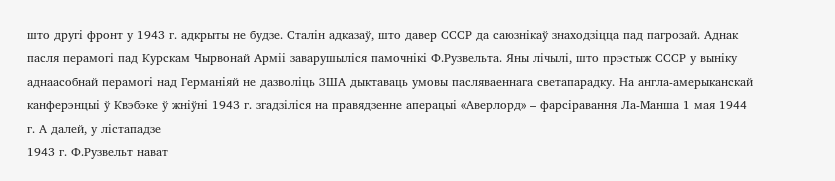што другі фронт у 1943 г. адкрыты не будзе. Сталін адказаў, што давер СССР да саюзнікаў знаходзіцца пад пагрозай. Аднак пасля перамогі пад Курскам Чырвонай Арміі заварушыліся памочнікі Ф.Рузвельта. Яны лічылі, што прэстыж СССР у выніку аднаасобнай перамогі над Германіяй не дазволіць ЗША дыктаваць умовы пасляваеннага светапарадку. На англа-амерыканскай канферэнцыі ў Квэбэке ў жніўні 1943 г. згадзіліся на правядзенне аперацыі «Аверлорд» – фарсіравання Ла-Манша 1 мая 1944 г. А далей, у лістападзе
1943 г. Ф.Рузвельт нават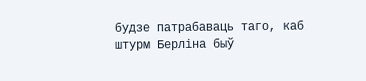будзе патрабаваць таго, каб штурм Берліна быў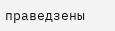праведзены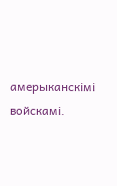амерыканскімі войскамі.